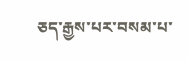ཅད་རྒྱས་པར་བསམ་པ་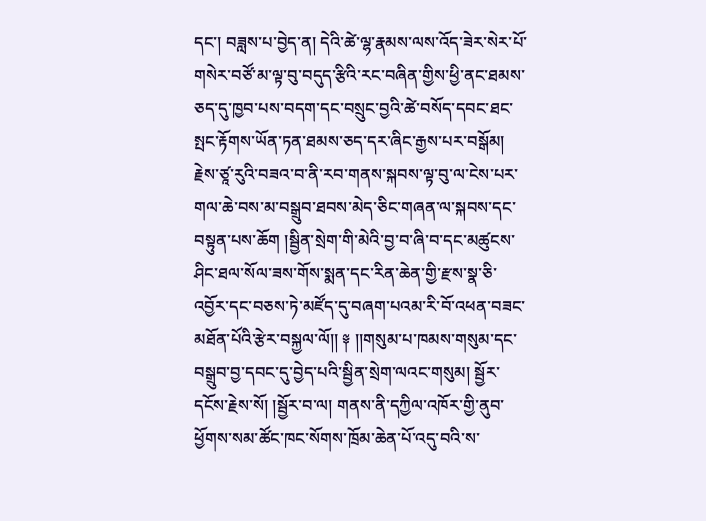དང་། བཟླས་པ་བྱེད་ན། དེའི་ཚེ་ལྷ་རྣམས་ལས་འོད་ཟེར་སེར་པོ་གསེར་བཙོ་མ་ལྟ་བུ་བདུད་རྩིའི་རང་བཞིན་གྱིས་ཕྱི་ནང་ཐམས་ཅད་དུ་ཁྱབ་པས་བདག་དང་བསྲུང་བྱའི་ཚེ་བསོད་དབང་ཐང་སྤང་རྟོགས་ཡོན་ཏན་ཐམས་ཅད་དར་ཞིང་རྒྱས་པར་བསྒོམ། རྗེས་ཙཱ་རུའི་བཟའ་བ་ནི་རབ་གནས་སྐབས་ལྟ་བུ་ལ་ངེས་པར་གལ་ཆེ་བས་མ་བསྒྲུབ་ཐབས་མེད་ཅིང་གཞན་ལ་སྐབས་དང་བསྟུན་པས་ཆོག །སྦྱིན་སྲེག་གི་མེའི་བྱ་བ་ཞི་བ་དང་མཚུངས་ཤིང་ཐལ་སོལ་ཟས་གོས་སྨན་དང་རིན་ཆེན་གྱི་རྫས་སྣ་ཅི་འབྱོར་དང་བཅས་ཏེ་མཛོད་དུ་བཞག་པའམ་རི་བོ་འཕན་བཟང་མཐོན་པོའི་རྩེར་བསྐྱལ་ལོ།། ༈ །།གསུམ་པ་ཁམས་གསུམ་དང་བསྒྲུབ་བྱ་དབང་དུ་བྱེད་པའི་སྦྱིན་སྲེག་ལའང་གསུམ། སྦྱོར་དངོས་རྗེས་སོ། །སྦྱོར་བ་ལ། གནས་ནི་དཀྱིལ་འཁོར་གྱི་ནུབ་ཕྱོགས་སམ་ཚོང་ཁང་སོགས་ཁྲོམ་ཆེན་པོ་འདུ་བའི་ས་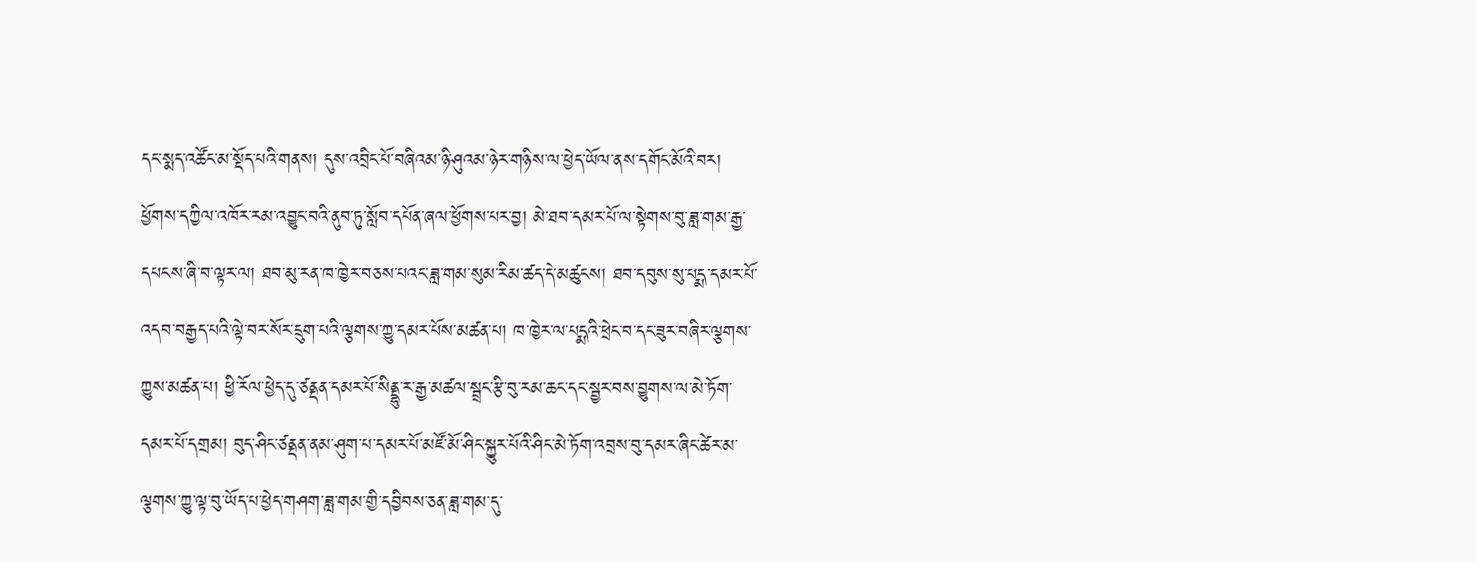དང་སྨད་འཚོང་མ་སྡོད་པའི་གནས། དུས་འབྲིང་པོ་བཞིའམ་ཉི་ཤུའམ་ཉེར་གཉིས་ལ་ཕྱེད་ཡོལ་ནས་དགོང་མོའི་བར། ཕྱོགས་དཀྱིལ་འཁོར་རམ་འབྱུང་བའི་ནུབ་ཏུ་སློབ་དཔོན་ཞལ་ཕྱོགས་པར་བྱ། མེ་ཐབ་དམར་པོ་ལ་སྟེགས་བུ་ཟླ་གམ་རྒྱ་དཔངས་ཞི་བ་ལྟར་ལ། ཐབ་མུ་རན་ཁ་ཁྱེར་བཅས་པའང་ཟླ་གམ་སུམ་རིམ་ཚད་དེ་མཚུངས། ཐབ་དབུས་སུ་པདྨ་དམར་པོ་འདབ་བརྒྱད་པའི་ལྟེ་བར་སོར་དྲུག་པའི་ལྕགས་ཀྱུ་དམར་པོས་མཚན་པ། ཁ་ཁྱེར་ལ་པདྨའི་ཕྲེང་བ་དང་ཟུར་བཞིར་ལྕགས་ཀྱུས་མཚན་པ། ཕྱི་རོལ་ཕྱེད་དུ་ཙནྡན་དམར་པོ་སིནྡྷུ་ར་རྒྱ་མཚལ་སྦྲང་རྩི་བུ་རམ་ཆང་དང་སྦྱར་བས་བྱུགས་ལ་མེ་ཏོག་དམར་པོ་དགྲམ། བུད་ཤིང་ཙནྡན་ནམ་ཤུག་པ་དམར་པོ་མཛོ་མོ་ཤིང་སྐྱུར་པོའི་ཤིང་མེ་ཏོག་འབྲས་བུ་དམར་ཞིང་ཚེར་མ་ལྕགས་ཀྱུ་ལྟ་བུ་ཡོད་པ་ཕྱེད་གཤག་ཟླ་གམ་གྱི་དབྱིབས་ཅན་ཟླ་གམ་དུ་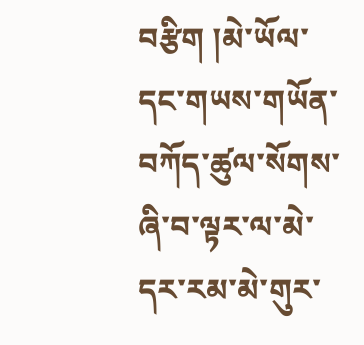བརྩིག །མེ་ཡོལ་དང་གཡས་གཡོན་བཀོད་ཚུལ་སོགས་ཞི་བ་ལྟར་ལ་མེ་དར་རམ་མེ་གུར་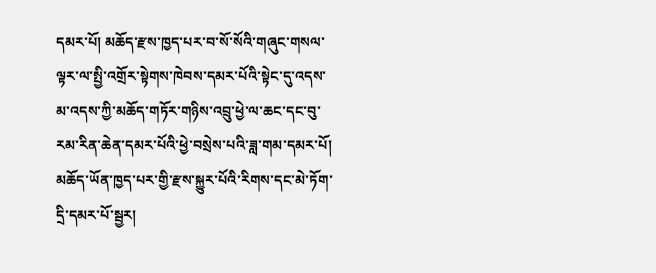དམར་པོ། མཆོད་རྫས་ཁྱད་པར་བ་སོ་སོའི་གཞུང་གསལ་ལྟར་ལ་སྤྱི་འགྲོར་སྟེགས་ཁེབས་དམར་པོའི་སྟེང་དུ་འདས་མ་འདས་ཀྱི་མཆོད་གཏོར་གཉིས་འབྲུ་ཕྱེ་ལ་ཆང་དང་བུ་རམ་རིན་ཆེན་དམར་པོའི་ཕྱེ་བསྲེས་པའི་ཟླ་གམ་དམར་པོ། མཆོད་ཡོན་ཁྱད་པར་གྱི་རྫས་སྐྱུར་པོའི་རིགས་དང་མེ་ཏོག་དྲི་དམར་པོ་སྦྱར།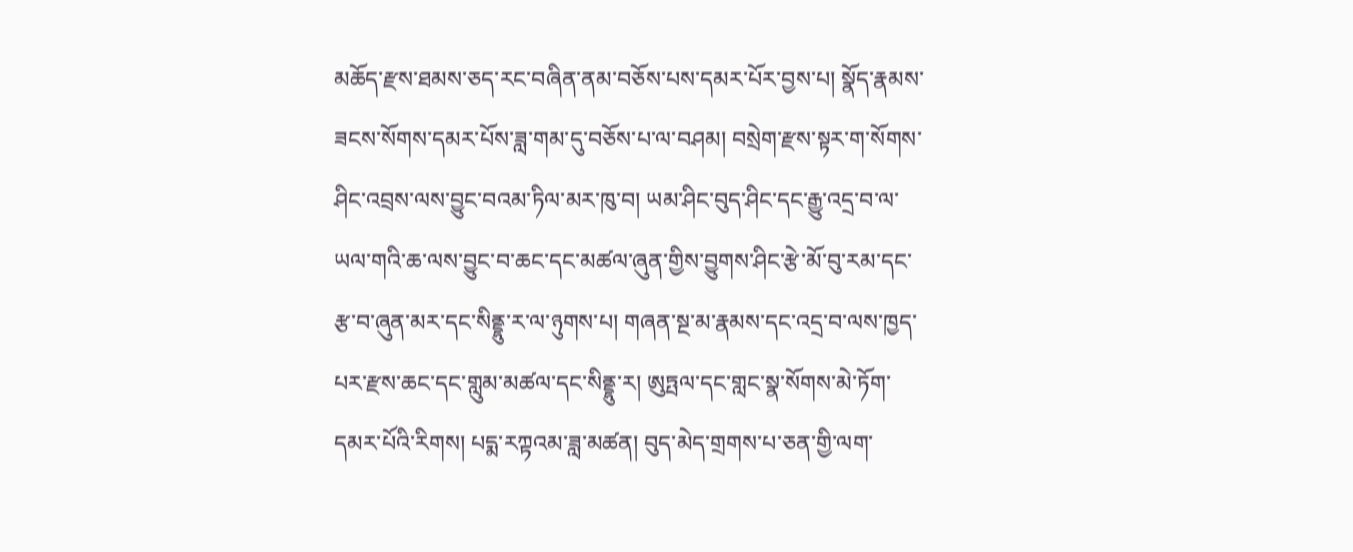མཆོད་རྫས་ཐམས་ཅད་རང་བཞིན་ནམ་བཅོས་པས་དམར་པོར་བྱས་པ། སྣོད་རྣམས་ཟངས་སོགས་དམར་པོས་ཟླ་གམ་དུ་བཅོས་པ་ལ་བཤམ། བསྲེག་རྫས་སྟར་ག་སོགས་ཤིང་འབྲས་ལས་བྱུང་བའམ་ཏིལ་མར་ཁུ་བ། ཡམ་ཤིང་བུད་ཤིང་དང་རྒྱུ་འདྲ་བ་ལ་ཡལ་གའི་ཆ་ལས་བྱུང་བ་ཆང་དང་མཚལ་ཞུན་གྱིས་བྱུགས་ཤིང་རྩེ་མོ་བུ་རམ་དང་རྩ་བ་ཞུན་མར་དང་སིནྡྷུ་ར་ལ་ཉུགས་པ། གཞན་སྔ་མ་རྣམས་དང་འདྲ་བ་ལས་ཁྱད་པར་རྫས་ཆང་དང་གླུམ་མཚལ་དང་སིནྡྷུ་ར། ཨུཏྤལ་དང་གླང་སྣ་སོགས་མེ་ཏོག་དམར་པོའི་རིགས། པདྨ་རཀྟའམ་ཟླ་མཚན། བུད་མེད་གྲགས་པ་ཅན་གྱི་ལག་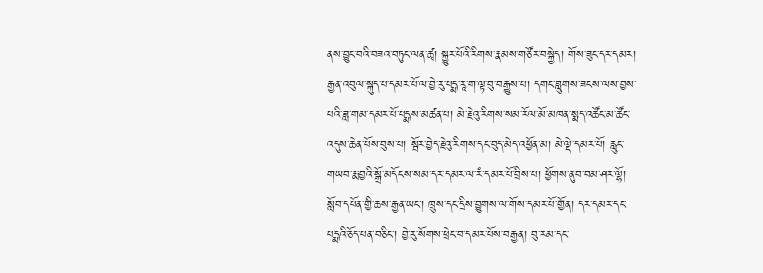ནས་བྱུང་བའི་བཟའ་བཏུང་ལན་ཚྭ། སྐྱུར་པོའི་རིགས་རྣམས་གཙོར་བསྐྱེད། གོས་ཟུང་དར་དམར། རྒྱན་འབུལ་སྐུད་པ་དམར་པོ་ལ་བྱེ་རུ་པདྨ་རཱ་ག་ལྟ་བུ་བརྒྱུས་པ། དགང་བླུགས་ཟངས་ལས་བྱས་པའི་ཟླ་གམ་དམར་པོ་པདྨས་མཚན་པ། མེ་རྗེའུ་རིགས་སམ་རོལ་མོ་མཁན་སྨད་འཚོང་མ་ཚོང་འདུས་ཆེན་པོས་བུས་པ། སྦོར་བྱེད་རྗེའུ་རིགས་དང་བུད་མེད་འཕྱོན་མ། མེ་ལྡེ་དམར་པོ། རླུང་གཡབ་རྨ་བྱའི་སྒྲོ་མདོངས་སམ་དར་དམར་ལ་རཾ་དམར་པོ་བྲིས་པ། ཕྱོགས་ནུབ་བམ་ཤར་ལྷོ། སློབ་དཔོན་གྱི་ཆས་རྒྱན་ཡང་། ཁྲུས་དང་དྲིས་བྱུགས་ལ་གོས་དམར་པོ་གྱོན། དར་དམར་དང་པདྨའི་ཅོད་པན་བཅིང་། བྱེ་རུ་སོགས་ཕྲེང་བ་དམར་པོས་བརྒྱན། བུ་རམ་དང་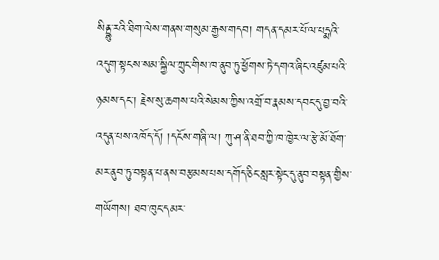སིནྡྷུ་རའི་ཐིག་ལེས་གནས་གསུམ་རྒྱས་གདབ། གདན་དམར་པོ་ལ་པདྨའི་འདུག་སྟངས་སམ་སྐྱིལ་ཀྲུང་གིས་ཁ་ནུབ་ཏུ་ཕྱོགས་ཏེ་དགའ་ཞིང་འཛུམ་པའི་ཉམས་དང་། རྗེས་སུ་ཆགས་པའི་སེམས་ཀྱིས་འགྲོ་བ་རྣམས་དབང་དུ་བྱ་བའི་འདུན་པས་འཁོད་དོ། །དངོས་གཞི་ལ། ཀུ་ཤ་ནི་ཐབ་ཀྱི་ཁ་ཁྱེར་ལ་རྩེ་མོ་ཐོག་མར་ནུབ་ཏུ་བསྟན་པ་ནས་བརྩམས་པས་དགོད་ཅིང་སླར་སྟེང་དུ་ནུབ་བསྟན་གྱིས་གཡོགས། ཐབ་ཁུང་དམར་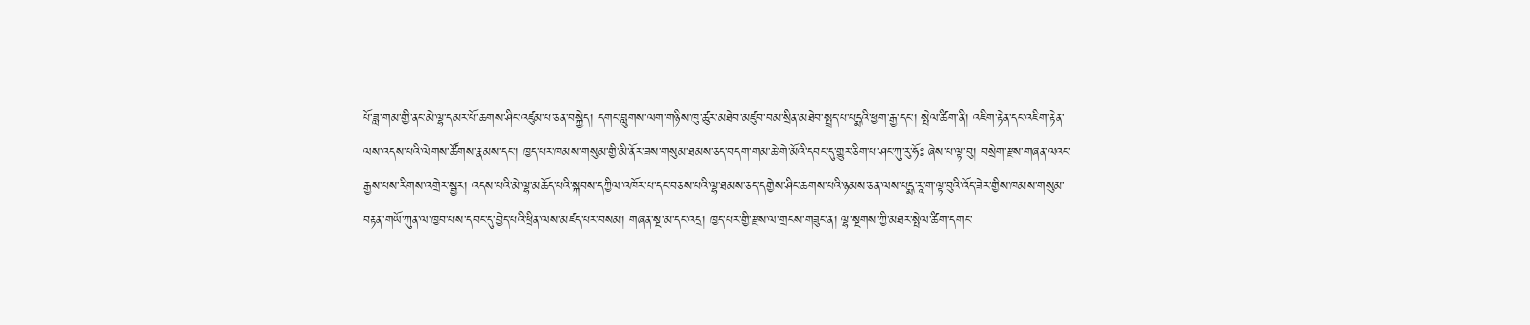པོ་ཟླ་གམ་གྱི་ནང་མེ་ལྷ་དམར་པོ་ཆགས་ཤིང་འཛུམ་པ་ཅན་བསྐྱེད། དགང་བླུགས་ལག་གཉིས་ཁུ་ཚུར་མཐེབ་མཛུབ་བམ་སྲིན་མཐེབ་སྤྲད་པ་པདྨའི་ཕྱག་རྒྱ་དང་། སྤེལ་ཚིག་ནི། འཇིག་རྟེན་དང་འཇིག་རྟེན་ལས་འདས་པའི་ལེགས་ཚོགས་རྣམས་དང་། ཁྱད་པར་ཁམས་གསུམ་གྱི་མི་ནོར་ཟས་གསུམ་ཐམས་ཅད་བདག་གམ་ཆེ་གེ་མོའི་དབང་དུ་གྱུར་ཅིག་པ་ཤང་ཀུ་རུ་ཧོཿ ཞེས་པ་ལྟ་བུ། བསྲེག་རྫས་གཞན་ལའང་རྒྱས་པས་རིགས་འགྲེར་སྦྱར། འདས་པའི་མེ་ལྷ་མཆོད་པའི་སྐབས་དཀྱིལ་འཁོར་པ་དང་བཅས་པའི་ལྷ་ཐམས་ཅད་དགྱེས་ཤིང་ཆགས་པའི་ཉམས་ཅན་ལས་པདྨ་རཱ་ག་ལྟ་བུའི་འོད་ཟེར་གྱིས་ཁམས་གསུམ་བརྟན་གཡོ་ཀུན་ལ་ཁྱབ་པས་དབང་དུ་བྱེད་པའི་ཕྲིན་ལས་མཛད་པར་བསམ། གཞན་སྔ་མ་དང་འདྲ། ཁྱད་པར་གྱི་རྫས་ལ་གྲངས་གཟུང་ན། ལྷ་སྔགས་ཀྱི་མཐར་སྤེལ་ཚིག་དགང་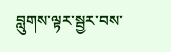བླུགས་ལྟར་སྦྱར་བས་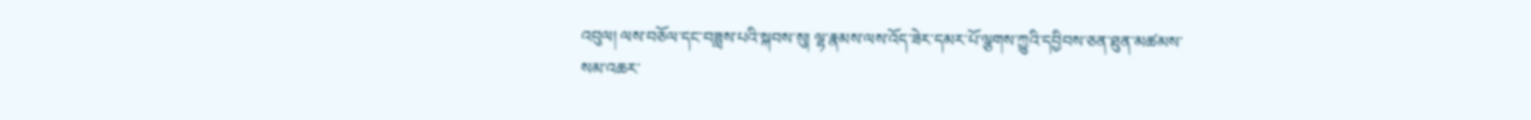འབུལ། ལས་བཅོལ་དང་བཟླས་པའི་སྐབས་སུ། ལྷ་རྣམས་ལས་འོད་ཟེར་དམར་པོ་ལྕགས་ཀྱུའི་དབྱིབས་ཅན་ཐུན་མཚམས་སམ་འཆར་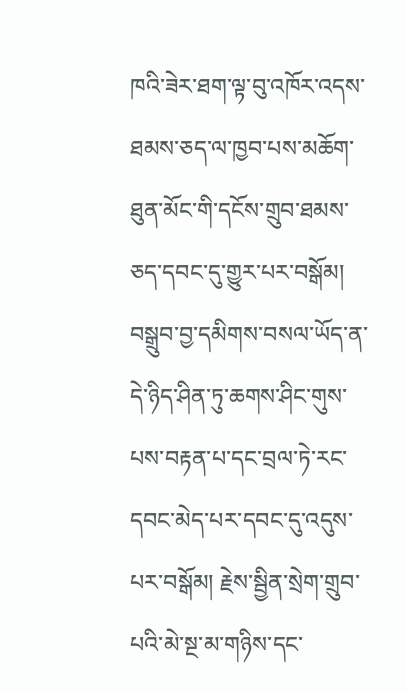ཁའི་ཟེར་ཐག་ལྟ་བུ་འཁོར་འདས་ཐམས་ཅད་ལ་ཁྱབ་པས་མཆོག་ཐུན་མོང་གི་དངོས་གྲུབ་ཐམས་ཅད་དབང་དུ་གྱུར་པར་བསྒོམ། བསྒྲུབ་བྱ་དམིགས་བསལ་ཡོད་ན་དེ་ཉིད་ཤིན་ཏུ་ཆགས་ཤིང་གུས་པས་བརྟན་པ་དང་བྲལ་ཏེ་རང་དབང་མེད་པར་དབང་དུ་འདུས་པར་བསྒོམ། རྗེས་སྦྱིན་སྲེག་གྲུབ་པའི་མེ་སྔ་མ་གཉིས་དང་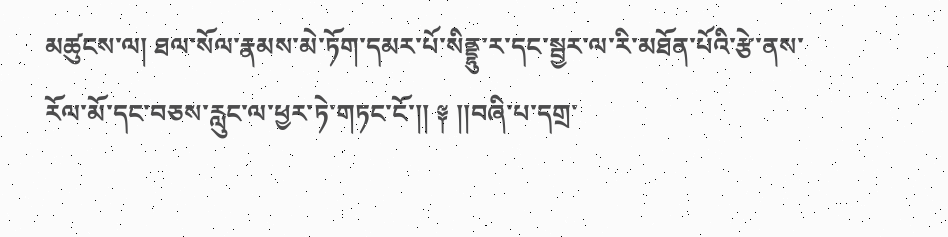མཚུངས་ལ། ཐལ་སོལ་རྣམས་མེ་ཏོག་དམར་པོ་སིནྡྷུ་ར་དང་སྦྱར་ལ་རི་མཐོན་པོའི་རྩེ་ནས་རོལ་མོ་དང་བཅས་རླུང་ལ་ཕྱར་ཏེ་གཏང་ངོ་།། ༈ །།བཞི་པ་དགྲ་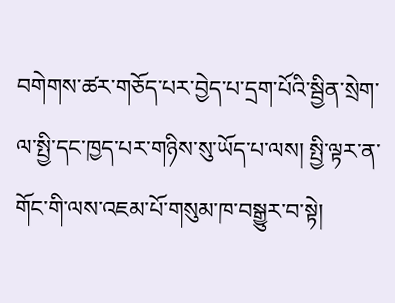བགེགས་ཚར་གཅོད་པར་བྱེད་པ་དྲག་པོའི་སྦྱིན་སྲེག་ལ་སྤྱི་དང་ཁྱད་པར་གཉིས་སུ་ཡོད་པ་ལས། སྤྱི་ལྟར་ན་གོང་གི་ལས་འཇམ་པོ་གསུམ་ཁ་བསྒྱུར་བ་སྟེ།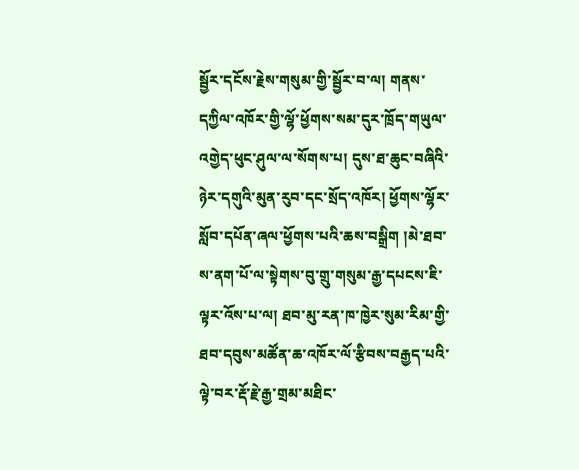སྦྱོར་དངོས་རྗེས་གསུམ་གྱི་སྦྱོར་བ་ལ། གནས་དཀྱིལ་འཁོར་གྱི་ལྷོ་ཕྱོགས་སམ་དུར་ཁྲོད་གཡུལ་འགྱེད་ཕུང་ཤུལ་ལ་སོགས་པ། དུས་ཐ་ཆུང་བཞིའི་ཉེར་དགུའི་མུན་རུབ་དང་སྲོད་འཁོར། ཕྱོགས་ལྷོར་སློབ་དཔོན་ཞལ་ཕྱོགས་པའི་ཆས་བསྒྲིག །མེ་ཐབ་ས་ནག་པོ་ལ་སྟེགས་བུ་གྲུ་གསུམ་རྒྱ་དཔངས་ཇི་ལྟར་འོས་པ་ལ། ཐབ་མུ་རན་ཁ་ཁྱེར་སུམ་རིམ་གྱི་ཐབ་དབུས་མཚོན་ཆ་འཁོར་ལོ་རྩིབས་བརྒྱད་པའི་ལྟེ་བར་རྡོ་རྗེ་རྒྱ་གྲམ་མཐིང་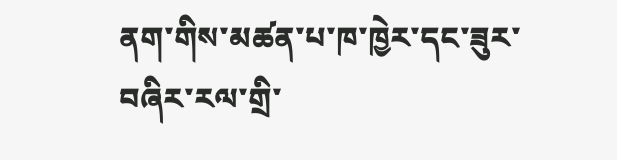ནག་གིས་མཚན་པ་ཁ་ཁྱེར་དང་ཟུར་བཞིར་རལ་གྲི་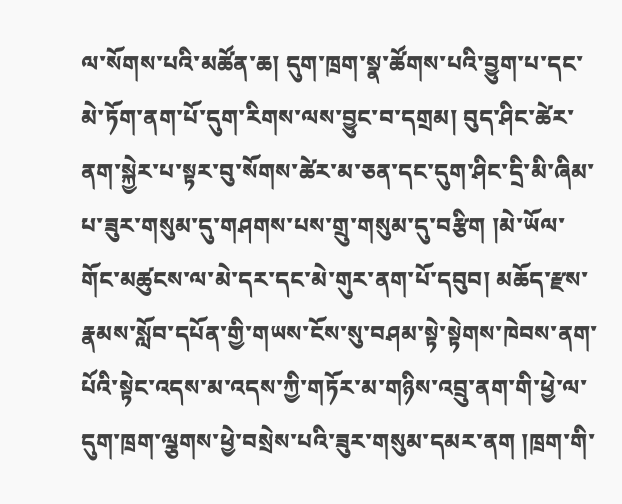ལ་སོགས་པའི་མཚོན་ཆ། དུག་ཁྲག་སྣ་ཚོགས་པའི་བྱུག་པ་དང་མེ་ཏོག་ནག་པོ་དུག་རིགས་ལས་བྱུང་བ་དགྲམ། བུད་ཤིང་ཚེར་ནག་སྐྱེར་པ་སྟར་བུ་སོགས་ཚེར་མ་ཅན་དང་དུག་ཤིང་དྲི་མི་ཞིམ་པ་ཟུར་གསུམ་དུ་གཤགས་པས་གྲུ་གསུམ་དུ་བརྩིག །མེ་ཡོལ་གོང་མཚུངས་ལ་མེ་དར་དང་མེ་གུར་ནག་པོ་དབུབ། མཆོད་རྫས་རྣམས་སློབ་དཔོན་གྱི་གཡས་ངོས་སུ་བཤམ་སྟེ་སྟེགས་ཁེབས་ནག་པོའི་སྟེང་འདས་མ་འདས་ཀྱི་གཏོར་མ་གཉིས་འབྲུ་ནག་གི་ཕྱེ་ལ་དུག་ཁྲག་ལྕགས་ཕྱེ་བསྲེས་པའི་ཟུར་གསུམ་དམར་ནག །ཁྲག་གི་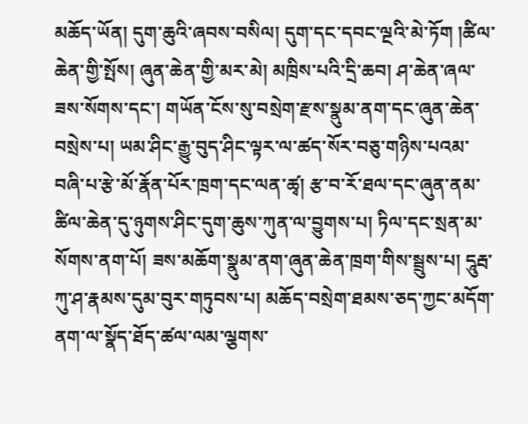མཆོད་ཡོན། དུག་ཆུའི་ཞབས་བསིལ། དུག་དང་དབང་ལྔའི་མེ་ཏོག །ཚིལ་ཆེན་གྱི་སྤོས། ཞུན་ཆེན་གྱི་མར་མེ། མཁྲིས་པའི་དྲི་ཆབ། ཤ་ཆེན་ཞལ་ཟས་སོགས་དང་། གཡོན་ངོས་སུ་བསྲེག་རྫས་སྣུམ་ནག་དང་ཞུན་ཆེན་བསྲེས་པ། ཡམ་ཤིང་རྒྱུ་བུད་ཤིང་ལྟར་ལ་ཚད་སོར་བཅུ་གཉིས་པའམ་བཞི་པ་རྩེ་མོ་རྣོན་པོར་ཁྲག་དང་ལན་ཚྭ། རྩ་བ་རོ་ཐལ་དང་ཞུན་ནམ་ཚིལ་ཆེན་དུ་ཉུགས་ཤིང་དུག་ཆུས་ཀུན་ལ་བྱུགས་པ། ཏིལ་དང་སྲན་མ་སོགས་ནག་པོ། ཟས་མཆོག་སྣུམ་ནག་ཞུན་ཆེན་ཁྲག་གིས་སྦྲུས་པ། དཱུརྦ་ཀུ་ཤ་རྣམས་དུམ་བུར་གཏུབས་པ། མཆོད་བསྲེག་ཐམས་ཅད་ཀྱང་མདོག་ནག་ལ་སྣོད་ཐོད་ཚལ་ལམ་ལྕགས་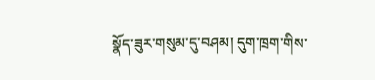སྣོད་ཟུར་གསུམ་དུ་བཤམ། དུག་ཁྲག་གིས་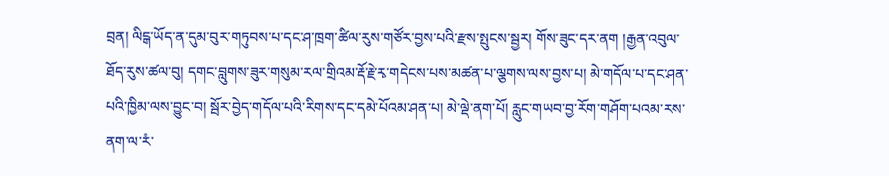བྲན། ལིངྒ་ཡོད་ན་དུམ་བུར་གཏུབས་པ་དང་ཤ་ཁྲག་ཚིལ་རུས་གཙོར་བྱས་པའི་རྫས་སྤུངས་སྦྱར། གོས་ཟུང་དར་ནག །རྒྱན་འབུལ་ཐོད་རུས་ཚལ་བུ། དགང་བླུགས་ཟུར་གསུམ་རལ་གྲིའམ་རྡོ་རྗེ་རྭ་གདེངས་པས་མཚན་པ་ལྕགས་ལས་བྱས་པ། མེ་གདོལ་པ་དང་ཤན་པའི་ཁྱིམ་ལས་བྱུང་བ། སྦོར་བྱེད་གདོལ་པའི་རིགས་དང་དམེ་པོའམ་ཤན་པ། མེ་ལྡེ་ནག་པོ། རླུང་གཡབ་བྱ་རོག་གཤོག་པའམ་རས་ནག་ལ་རཾ་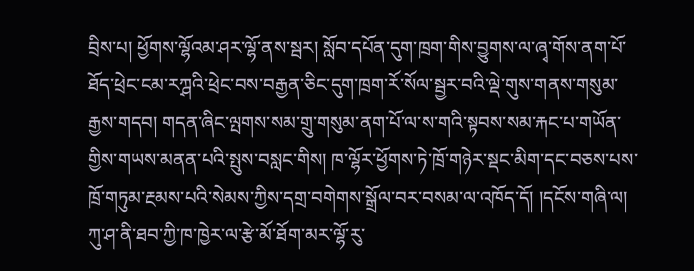བྲིས་པ། ཕྱོགས་ལྷོའམ་ཤར་ལྷོ་ནས་སྦར། སློབ་དཔོན་དུག་ཁྲག་གིས་བྱུགས་ལ་ཞྭ་གོས་ནག་པོ་ཐོད་ཕྲེང་ངམ་རཀྴའི་ཕྲེང་བས་བརྒྱན་ཅིང་དུག་ཁྲག་རོ་སོལ་སྦྱར་བའི་ལྡེ་གུས་གནས་གསུམ་རྒྱས་གདབ། གདན་ཞིང་ལྤགས་སམ་གྲུ་གསུམ་ནག་པོ་ལ་ས་གའི་སྟབས་སམ་རྐང་པ་གཡོན་གྱིས་གཡས་མནན་པའི་སྤུས་བསླང་གིས། ཁ་ལྷོར་ཕྱོགས་ཏེ་ཁྲོ་གཉེར་སྡང་མིག་དང་བཅས་པས་ཁྲོ་གཏུམ་རྔམས་པའི་སེམས་ཀྱིས་དགྲ་བགེགས་སྒྲོལ་བར་བསམ་ལ་འཁོད་དོ། །དངོས་གཞི་ལ། ཀུ་ཤ་ནི་ཐབ་ཀྱི་ཁ་ཁྱེར་ལ་རྩེ་མོ་ཐོག་མར་ལྷོ་རུ་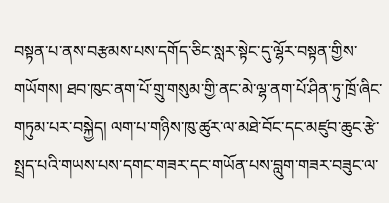བསྟན་པ་ནས་བརྩམས་པས་དགོད་ཅིང་སླར་སྟེང་དུ་ལྷོར་བསྟན་གྱིས་གཡོགས། ཐབ་ཁུང་ནག་པོ་གྲུ་གསུམ་གྱི་ནང་མེ་ལྷ་ནག་པོ་ཤིན་ཏུ་ཁྲོ་ཞིང་གཏུམ་པར་བསྐྱེད། ལག་པ་གཉིས་ཁུ་ཚུར་ལ་མཐེ་བོང་དང་མཛུབ་ཆུང་རྩེ་སྤྲད་པའི་གཡས་པས་དགང་གཟར་དང་གཡོན་པས་བླུག་གཟར་བཟུང་ལ་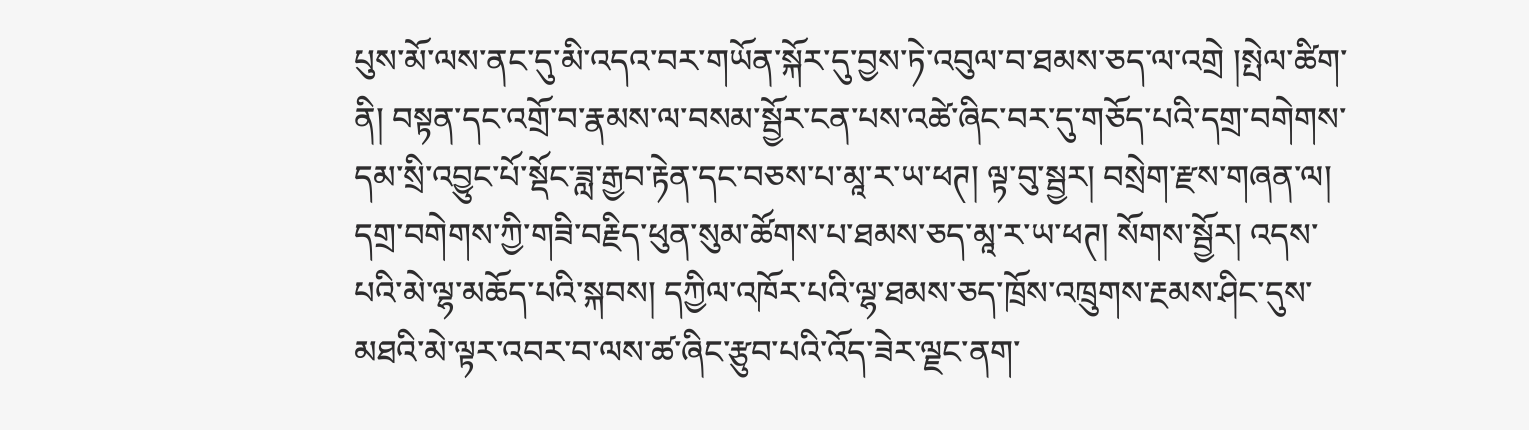པུས་མོ་ལས་ནང་དུ་མི་འདའ་བར་གཡོན་སྐོར་དུ་བྱས་ཏེ་འབུལ་བ་ཐམས་ཅད་ལ་འགྲེ །སྤེལ་ཚིག་ནི། བསྟན་དང་འགྲོ་བ་རྣམས་ལ་བསམ་སྦྱོར་ངན་པས་འཚེ་ཞིང་བར་དུ་གཅོད་པའི་དགྲ་བགེགས་དམ་སྲི་འབྱུང་པོ་སྡོང་ཟླ་རྒྱབ་རྟེན་དང་བཅས་པ་མཱ་ར་ཡ་ཕཊ། ལྟ་བུ་སྦྱར། བསྲེག་རྫས་གཞན་ལ། དགྲ་བགེགས་ཀྱི་གཟི་བརྗིད་ཕུན་སུམ་ཚོགས་པ་ཐམས་ཅད་མཱ་ར་ཡ་ཕཊ། སོགས་སྦྱོར། འདས་པའི་མེ་ལྷ་མཆོད་པའི་སྐབས། དཀྱིལ་འཁོར་པའི་ལྷ་ཐམས་ཅད་ཁྲོས་འཁྲུགས་རྔམས་ཤིང་དུས་མཐའི་མེ་ལྟར་འབར་བ་ལས་ཚ་ཞིང་རྩུབ་པའི་འོད་ཟེར་ལྗང་ནག་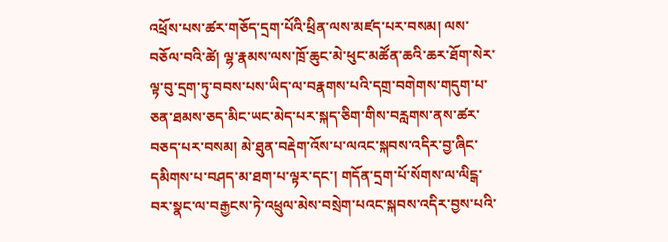འཕྲོས་པས་ཚར་གཅོད་དྲག་པོའི་ཕྲིན་ལས་མཛད་པར་བསམ། ལས་བཅོལ་བའི་ཚེ། ལྷ་རྣམས་ལས་ཁྲོ་ཆུང་མེ་ཕུང་མཚོན་ཆའི་ཆར་ཐོག་སེར་ལྟ་བུ་དྲག་ཏུ་བབས་པས་ཡིད་ལ་བརྣགས་པའི་དགྲ་བགེགས་གདུག་པ་ཅན་ཐམས་ཅད་མིང་ཡང་མེད་པར་སྐད་ཅིག་གིས་བརླགས་ནས་ཚར་བཅད་པར་བསམ། མེ་ཐུན་བརྡེག་འོས་པ་ལའང་སྐབས་འདིར་བྱ་ཞིང་དམིགས་པ་བཤད་མ་ཐག་པ་ལྟར་དང་། གདོན་དྲག་པོ་སོགས་ལ་ལིངྒ་བར་སྣང་ལ་བརྒྱངས་ཏེ་འཕྲུལ་མེས་བསྲེག་པའང་སྐབས་འདིར་བྱས་པའི་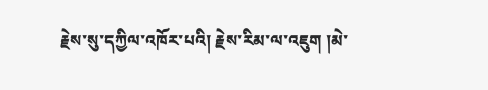རྗེས་སུ་དཀྱིལ་འཁོར་པའི། རྗེས་རིམ་ལ་འཇུག །མེ་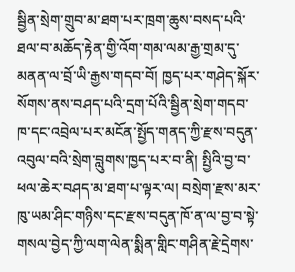སྦྱིན་སྲེག་གྲུབ་མ་ཐག་པར་ཁྲག་ཆུས་བསད་པའི་ཐལ་བ་མཆོད་རྟེན་གྱི་འོག་གམ་ལམ་རྒྱ་གྲམ་དུ་མནན་ལ་བྲོ་ཡི་རྒྱས་གདབ་བོ། ཁྱད་པར་གཤེད་སྐོར་སོགས་ནས་བཤད་པའི་དྲག་པོའི་སྦྱིན་སྲེག་གདབ་ཁ་དང་འབྲེལ་པར་མངོན་སྤྱོད་གནད་ཀྱི་རྫས་བདུན་འབུལ་བའི་སྲེག་བླུགས་ཁྱད་པར་བ་ནི། སྤྱིའི་བྱ་བ་ཕལ་ཆེར་བཤད་མ་ཐག་པ་ལྟར་ལ། བསྲེག་རྫས་མར་ཁུ་ཡམ་ཤིང་གཉིས་དང་རྫས་བདུན་ཁོ་ན་ལ་བྱ་བ་སྟེ་གསལ་བྱེད་ཀྱི་ལག་ལེན་སྨིན་གླིང་གཤིན་རྗེ་དྲེགས་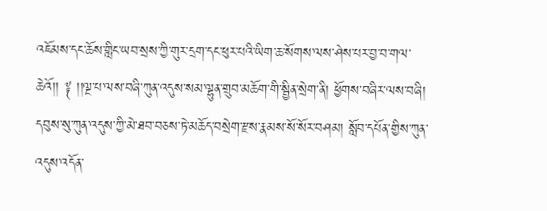འཇོམས་དང་ཆོས་གླིང་ཡབ་སྲས་ཀྱི་གུར་དྲག་དང་ཕུར་པའི་ཡིག་ཆ་སོགས་ལས་ཤེས་པར་བྱ་བ་གལ་ཆེའོ།། ༈ །།ལྔ་པ་ལས་བཞི་ཀུན་འདུས་སམ་ལྷུན་གྲུབ་མཆོག་གི་སྦྱིན་སྲེག་ནི། ཕྱོགས་བཞིར་ལས་བཞི། དབུས་སུ་ཀུན་འདུས་ཀྱི་མེ་ཐབ་བཅས་ཏེ་མཆོད་བསྲེག་རྫས་རྣམས་སོ་སོར་བཤམ། སློབ་དཔོན་གྱིས་ཀུན་འདུས་འདོན་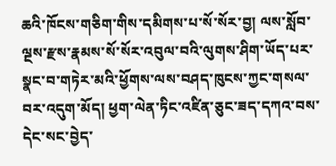ཆའི་ཁོངས་གཅིག་གིས་དམིགས་པ་སོ་སོར་བྱ། ལས་སློབ་ལྔས་རྫས་རྣམས་སོ་སོར་འབུལ་བའི་ལུགས་ཤིག་ཡོད་པར་སྣང་བ་གཏེར་མའི་ཕྱོགས་ལས་བཤད་ཁུངས་ཀྱང་གསལ་བར་འདུག་མོད། ཕྱག་ལེན་ཏིང་འཛིན་ཅུང་ཟད་དཀའ་བས་དེང་སང་བྱེད་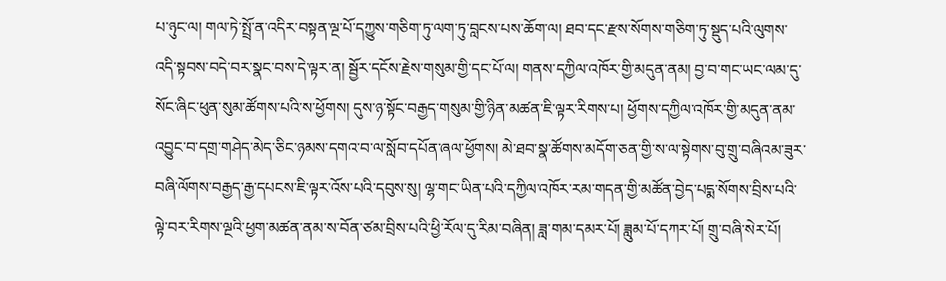པ་ཉུང་ལ། གལ་ཏེ་སྤྲོ་ན་འདིར་བསྟན་ལྔ་པོ་དཀྱུས་གཅིག་ཏུ་ལག་ཏུ་བླངས་པས་ཆོག་ལ། ཐབ་དང་རྫས་སོགས་གཅིག་ཏུ་སྡུད་པའི་ལུགས་འདི་སྟབས་བདེ་བར་སྣང་བས་དེ་ལྟར་ན། སྦྱོར་དངོས་རྗེས་གསུམ་གྱི་དང་པོ་ལ། གནས་དཀྱིལ་འཁོར་གྱི་མདུན་ནམ། བྱ་བ་གང་ཡང་ལམ་དུ་སོང་ཞིང་ཕུན་སུམ་ཚོགས་པའི་ས་ཕྱོགས། དུས་ཉ་སྟོང་བརྒྱད་གསུམ་གྱི་ཉིན་མཚན་ཇི་ལྟར་རིགས་པ། ཕྱོགས་དཀྱིལ་འཁོར་གྱི་མདུན་ནམ་འབྱུང་བ་དགྲ་གཤེད་མེད་ཅིང་ཉམས་དགའ་བ་ལ་སློབ་དཔོན་ཞལ་ཕྱོགས། མེ་ཐབ་སྣ་ཚོགས་མདོག་ཅན་གྱི་ས་ལ་སྟེགས་བུ་གྲུ་བཞིའམ་ཟུར་བཞི་ལོགས་བརྒྱད་རྒྱ་དཔངས་ཇི་ལྟར་འོས་པའི་དབུས་སུ། ལྷ་གང་ཡིན་པའི་དཀྱིལ་འཁོར་རམ་གདན་གྱི་མཚོན་བྱེད་པདྨ་སོགས་བྲིས་པའི་ལྟེ་བར་རིགས་ལྔའི་ཕྱག་མཚན་ནམ་ས་བོན་ཙམ་བྲིས་པའི་ཕྱི་རོལ་དུ་རིམ་བཞིན། ཟླ་གམ་དམར་པོ། ཟླུམ་པོ་དཀར་པོ། གྲུ་བཞི་སེར་པོ།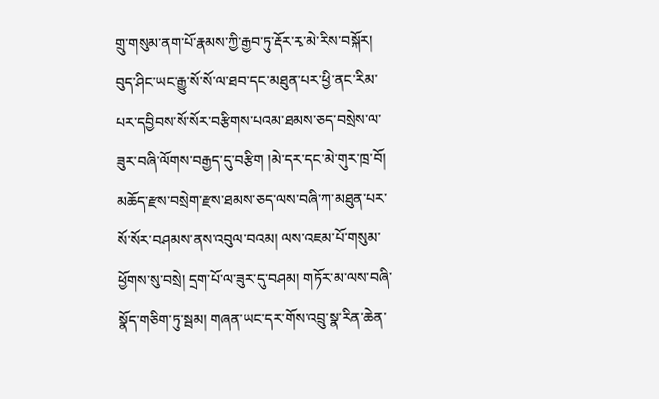གྲུ་གསུམ་ནག་པོ་རྣམས་ཀྱི་རྒྱབ་ཏུ་རྡོར་རྭ་མེ་རིས་བསྐོར། བུད་ཤིང་ཡང་རྒྱུ་སོ་སོ་ལ་ཐབ་དང་མཐུན་པར་ཕྱི་ནང་རིམ་པར་དབྱིབས་སོ་སོར་བརྩིགས་པའམ་ཐམས་ཅད་བསྲེས་ལ་ཟུར་བཞི་ལོགས་བརྒྱད་དུ་བརྩིག །མེ་དར་དང་མེ་གུར་ཁྲ་བོ། མཆོད་རྫས་བསྲེག་རྫས་ཐམས་ཅད་ལས་བཞི་ཀ་མཐུན་པར་སོ་སོར་བཤམས་ནས་འབུལ་བའམ། ལས་འཇམ་པོ་གསུམ་ཕྱོགས་སུ་བསྲེ། དྲག་པོ་ལ་ཟུར་དུ་བཤམ། གཏོར་མ་ལས་བཞི་སྣོད་གཅིག་ཏུ་སྦམ། གཞན་ཡང་དར་གོས་འབྲུ་སྣ་རིན་ཆེན་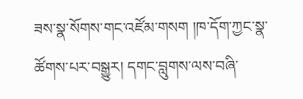ཟས་སྣ་སོགས་གང་འཛོམ་གསག །ཁ་དོག་ཀྱང་སྣ་ཚོགས་པར་བསྒྱུར། དགང་བླུགས་ལས་བཞི་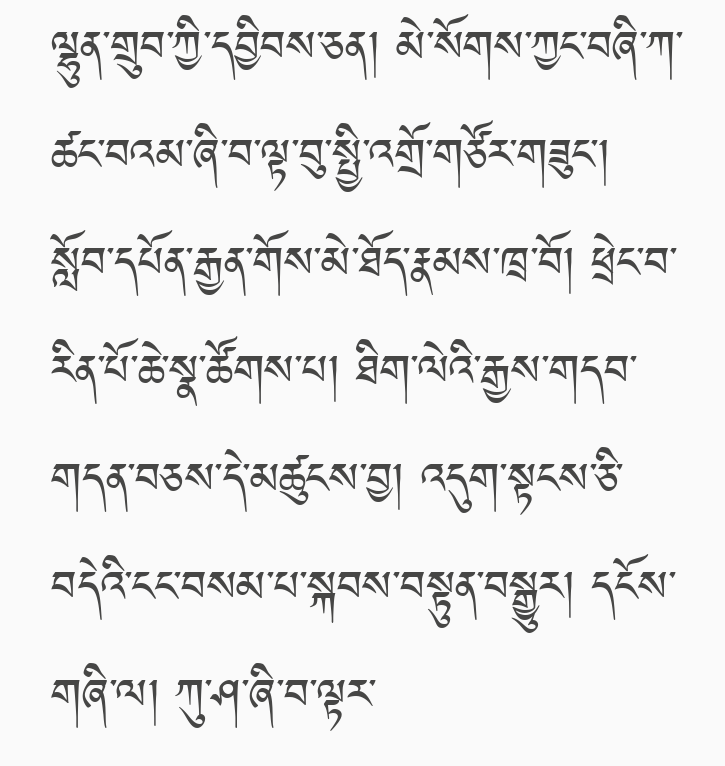ལྷུན་གྲུབ་ཀྱི་དབྱིབས་ཅན། མེ་སོགས་ཀྱང་བཞི་ཀ་ཚང་བའམ་ཞི་བ་ལྟ་བུ་སྤྱི་འགྲོ་གཙོར་གཟུང་། སློབ་དཔོན་རྒྱན་གོས་མེ་ཐོད་རྣམས་ཁྲ་བོ། ཕྲེང་བ་རིན་པོ་ཆེ་སྣ་ཚོགས་པ། ཐིག་ལེའི་རྒྱས་གདབ་གདན་བཅས་དེ་མཚུངས་བྱ། འདུག་སྟངས་ཅི་བདེའི་ངང་བསམ་པ་སྐབས་བསྟུན་བསྒྱུར། དངོས་གཞི་ལ། ཀུ་ཤ་ཞི་བ་ལྟར་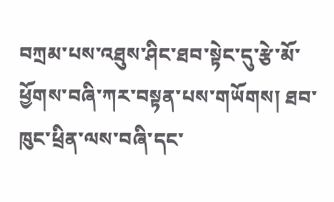བཀྲམ་པས་འཐུས་ཤིང་ཐབ་སྟེང་དུ་རྩེ་མོ་ཕྱོགས་བཞི་ཀར་བསྟན་པས་གཡོགས། ཐབ་ཁུང་ཕྲིན་ལས་བཞི་དང་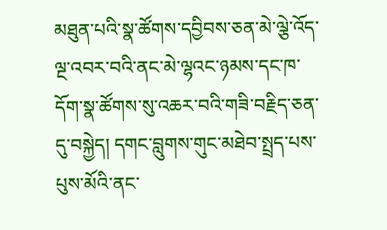མཐུན་པའི་སྣ་ཚོགས་དབྱིབས་ཅན་མེ་ལྕེ་འོད་ལྔ་འབར་བའི་ནང་མེ་ལྷའང་ཉམས་དང་ཁ་དོག་སྣ་ཚོགས་སུ་འཆར་བའི་གཟི་བརྗིད་ཅན་དུ་བསྐྱེད། དགང་བླུགས་གུང་མཐེབ་སྤྲད་པས་པུས་མོའི་ནང་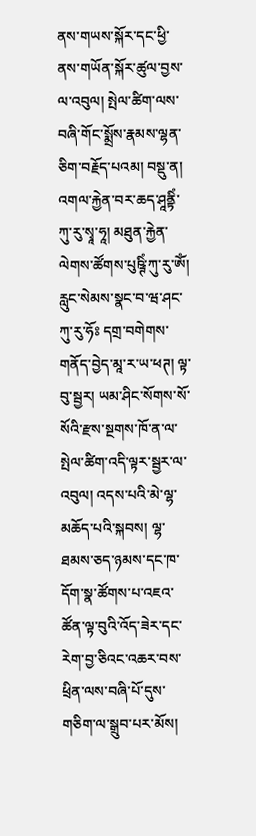ནས་གཡས་སྐོར་དང་ཕྱི་ནས་གཡོན་སྐོར་ཚུལ་བྱས་ལ་འབུལ། སྤེལ་ཚིག་ལས་བཞི་གོང་སྨྲོས་རྣམས་ལྷན་ཅིག་བརྗོད་པའམ། བསྡུ་ན། འགལ་རྐྱེན་བར་ཆད་ཤཱནྟིཾ་ཀུ་རུ་སྭཱ་ཧཱ། མཐུན་རྐྱེན་ལེགས་ཚོགས་པུཥྚིཾ་ཀུ་རུ་ཨོཾ། རླུང་སེམས་སྣང་བ་ཝ་ཤང་ཀུ་རུ་ཧོཿ དགྲ་བགེགས་གནོད་བྱེད་མཱ་ར་ཡ་ཕཊ། ལྟ་བུ་སྦྱར། ཡམ་ཤིང་སོགས་སོ་སོའི་རྫས་སྔགས་ཁོ་ན་ལ་སྤེལ་ཚིག་འདི་ལྟར་སྦྱར་ལ་འབུལ། འདས་པའི་མེ་ལྷ་མཆོད་པའི་སྐབས། ལྷ་ཐམས་ཅད་ཉམས་དང་ཁ་དོག་སྣ་ཚོགས་པ་འཇའ་ཚོན་ལྟ་བུའི་འོད་ཟེར་དང་རེག་བྱ་ཅིའང་འཆར་བས་ཕྲིན་ལས་བཞི་པོ་དུས་གཅིག་ལ་སྒྲུབ་པར་མོས།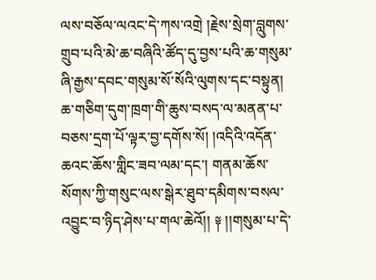ལས་བཅོལ་ལའང་དེ་ཀས་འགྲེ །རྗེས་སྲེག་བླུགས་གྲུབ་པའི་མེ་ཆ་བཞིའི་ཚོད་དུ་བྱས་པའི་ཆ་གསུམ་ཞི་རྒྱས་དབང་གསུམ་སོ་སོའི་ལུགས་དང་བསྟུན། ཆ་གཅིག་དུག་ཁྲག་གི་ཆུས་བསད་ལ་མནན་པ་བཅས་དྲག་པོ་ལྟར་བྱ་དགོས་སོ། །འདིའི་འདོན་ཆའང་ཆོས་གླིང་ཟབ་ལམ་དང་། གནམ་ཆོས་སོགས་ཀྱི་གསུང་ལས་སྒེར་ཐུབ་དམིགས་བསལ་འབྱུང་བ་ཉིད་ཤེས་པ་གལ་ཆེའོ།། ༈ །།གསུམ་པ་དེ་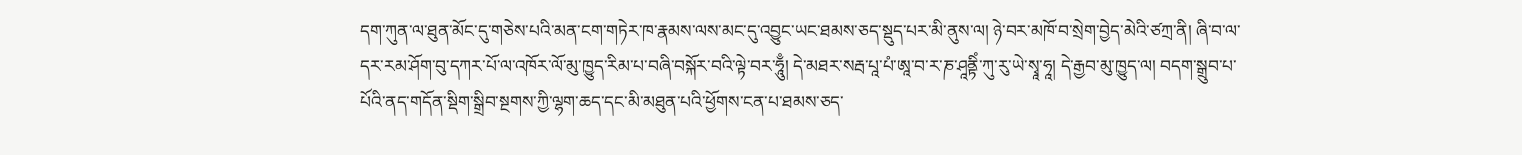དག་ཀུན་ལ་ཐུན་མོང་དུ་གཅེས་པའི་མན་ངག་གཏེར་ཁ་རྣམས་ལས་མང་དུ་འབྱུང་ཡང་ཐམས་ཅད་སྡུད་པར་མི་ནུས་ལ། ཉེ་བར་མཁོ་བ་སྲེག་བྱེད་མེའི་ཙཀྲ་ནི། ཞི་བ་ལ་དར་རམ་ཤོག་བུ་དཀར་པོ་ལ་འཁོར་ལོ་མུ་ཁྱུད་རིམ་པ་བཞི་བསྐོར་བའི་ལྟེ་བར་ཧཱུྃ། དེ་མཐར་སརྦ་པཱ་པཾ་ཨཱ་བ་ར་ཎ་ཤཱནྟིཾ་ཀུ་རུ་ཡེ་སྭཱ་ཧཱ། དེ་རྒྱབ་མུ་ཁྱུད་ལ། བདག་སྒྲུབ་པ་པོའི་ནད་གདོན་སྡིག་སྒྲིབ་སྔགས་ཀྱི་ལྷག་ཆད་དང་མི་མཐུན་པའི་ཕྱོགས་ངན་པ་ཐམས་ཅད་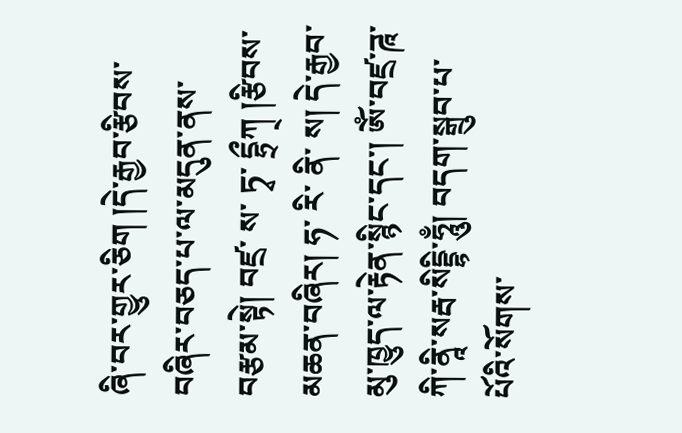ཞི་བར་གྱུར་ཅིག །དེ་རྒྱབ་རྩིབས་བཞིར་བཅད་པ་ལ་མདུན་ནས་བརྩམ་སྟེ། བཛྲ་ ས་ ཏྭ་ དྷྲྀཀ྄ །རྩིབས་མཆན་བཞིར། ཧ་ རི་ ནི་ ས། དེ་རྒྱབ་མུ་ཁྱུད་ལ་རྟེན་སྙིང་དང་། ཨོཾ་བཛྲ་ཌཱ་ཀི་ནཱི་སརྦ་སིདྡྷི་ཧཱུྃ། བདག་སྒྲུབ་པ་པོའི་སོགས་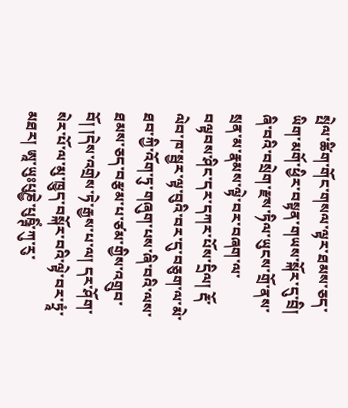སྤེལ་ཚིག་གོང་གསལ་ལྟར་ཐམས་ཅད་ཡིག་མགོ་ཕྱིར་བསྟན་གཡས་སྐོར་དུ་བྲི། ཞི་བའི་བསྲེག་རྫས་ཏིལ་ཡུངས་གྲོ་ནས་སྲན་མ་རྣམས་ལྟེ་བར་བཞག་ལ་བལྟབས་ཤིང་དར་དཀར་པོས་དྲིལ། རྡོ་ལེབ་ཁ་སྦྱར་ལྟ་བུའི་བར་དུ་བཅུག་ལ་མེ་ཐབ་ཀྱི་འོག་ཏུ་གཞུག་པས་ཞི་བའི་ལས་ཐམས་ཅད་བརྩམ་པ་ཙམ་གྱིས་འགྲུབ་བོ། །དེས་འགྲེས་ཏེ་རྒྱས་པ་ལ། དར་ཤོག་སེར་པོ་ལ་མུ་ཁྱུད་བསྐོར་བའི་ལྟེ་བར་ཏྲཱཾ་མཐར། ཨཱ་ཡུཿཔུཎྱེ་པུཥྚིཾ་ཀུ་རུ་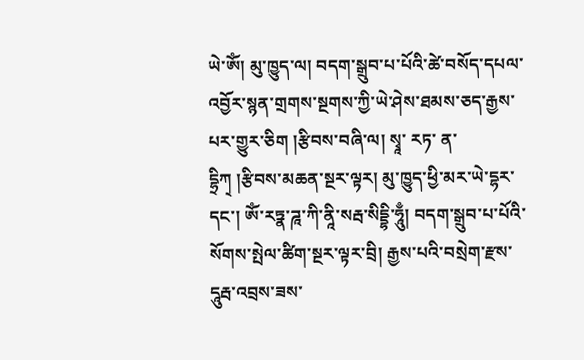ཡེ་ཨོཾ། མུ་ཁྱུད་ལ། བདག་སྒྲུབ་པ་པོའི་ཚེ་བསོད་དཔལ་འབྱོར་སྙན་གྲགས་སྔགས་ཀྱི་ཡེ་ཤེས་ཐམས་ཅད་རྒྱས་པར་གྱུར་ཅིག །རྩིབས་བཞི་ལ། སྭཱ་ རཏ་ ན་ དྷྲིཀ྄ །རྩིབས་མཆན་སྔར་ལྟར། མུ་ཁྱུད་ཕྱི་མར་ཡེ་དྷར་དང་། ཨོཾ་རཏྣ་ཌཱ་ཀི་ནཱི་སརྦ་སིདྡྷི་ཧཱུྃ། བདག་སྒྲུབ་པ་པོའི་སོགས་སྤེལ་ཚིག་སྔར་ལྟར་བྲི། རྒྱས་པའི་བསྲེག་རྫས་དཱུརྦ་འབྲས་ཟས་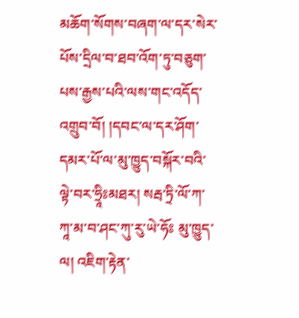མཆོག་སོགས་བཞག་ལ་དར་སེར་པོས་དྲིལ་བ་ཐབ་འོག་ཏུ་བཅུག་པས་རྒྱས་པའི་ལས་གང་འདོད་འགྲུབ་བོ། །དབང་ལ་དར་ཤོག་དམར་པོ་ལ་མུ་ཁྱུད་བསྐོར་བའི་ལྟེ་བར་ཧྲཱིཿམཐར། སརྦ་ཏྲི་ལོ་ཀ་ཀཱ་མ་བ་ཤང་ཀུ་རུ་ཡེ་ཧོཿ མུ་ཁྱུད་ལ། འཇིག་རྟེན་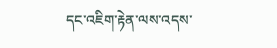དང་འཇིག་རྟེན་ལས་འདས་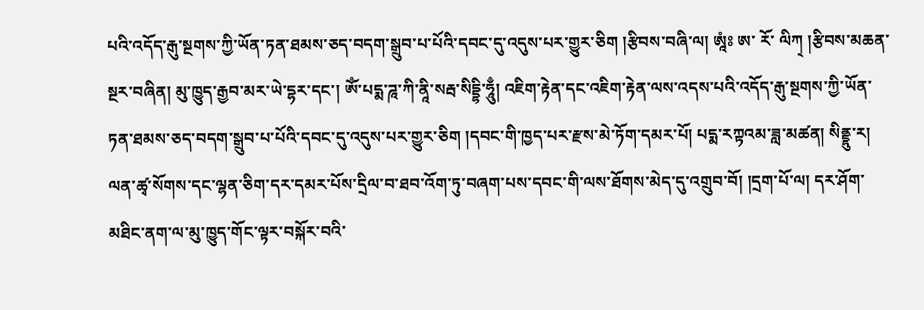པའི་འདོད་རྒུ་སྔགས་ཀྱི་ཡོན་ཏན་ཐམས་ཅད་བདག་སྒྲུབ་པ་པོའི་དབང་དུ་འདུས་པར་གྱུར་ཅིག །རྩིབས་བཞི་ལ། ཨཱཾཿ ཨ་ རོ་ ལིཀ྄ །རྩིབས་མཆན་སྔར་བཞིན། མུ་ཁྱུད་རྒྱབ་མར་ཡེ་དྷར་དང་། ཨོཾ་པདྨ་ཌཱ་ཀི་ནཱི་སརྦ་སིདྡྷི་ཧཱུྃ། འཇིག་རྟེན་དང་འཇིག་རྟེན་ལས་འདས་པའི་འདོད་རྒུ་སྔགས་ཀྱི་ཡོན་ཏན་ཐམས་ཅད་བདག་སྒྲུབ་པ་པོའི་དབང་དུ་འདུས་པར་གྱུར་ཅིག །དབང་གི་ཁྱད་པར་རྫས་མེ་ཏོག་དམར་པོ། པདྨ་རཀྟའམ་ཟླ་མཚན། སིནྡྷུ་ར། ལན་ཚྭ་སོགས་དང་ལྷན་ཅིག་དར་དམར་པོས་དྲིལ་བ་ཐབ་འོག་ཏུ་བཞག་པས་དབང་གི་ལས་ཐོགས་མེད་དུ་འགྲུབ་བོ། །དྲག་པོ་ལ། དར་ཤོག་མཐིང་ནག་ལ་མུ་ཁྱུད་གོང་ལྟར་བསྐོར་བའི་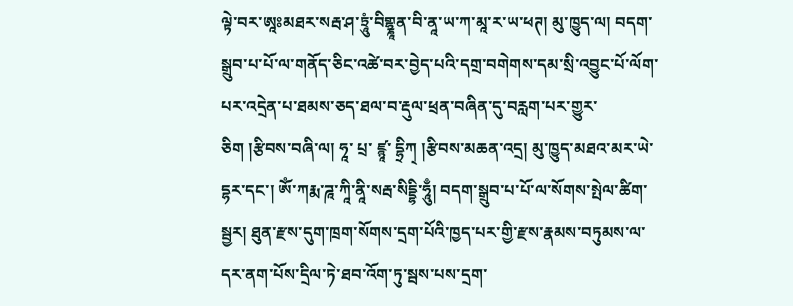ལྟེ་བར་ཨཱཿམཐར་སརྦ་ཤ་ཏྲཱུཾ་བིགྷྣཱན་བི་ནཱ་ཡ་ཀ་མཱ་ར་ཡ་ཕཊ། མུ་ཁྱུད་ལ། བདག་སྒྲུབ་པ་པོ་ལ་གནོད་ཅིང་འཚེ་བར་བྱེད་པའི་དགྲ་བགེགས་དམ་སྲི་འབྱུང་པོ་ལོག་པར་འདྲེན་པ་ཐམས་ཅད་ཐལ་བ་རྡུལ་ཕྲན་བཞིན་དུ་བརླག་པར་གྱུར་ཅིག །རྩིབས་བཞི་ལ། ཧཱ་ པྲ་ ཛྙཱ་ དྷྲིཀ྄ །རྩིབས་མཆན་འདྲ། མུ་ཁྱུད་མཐའ་མར་ཡེ་དྷར་དང་། ཨོཾ་ཀརྨ་ཌཱ་ཀཱི་ནཱི་སརྦ་སིདྡྷི་ཧཱུྃ། བདག་སྒྲུབ་པ་པོ་ལ་སོགས་སྤེལ་ཚིག་སྦྱར། ཐུན་རྫས་དུག་ཁྲག་སོགས་དྲག་པོའི་ཁྱད་པར་གྱི་རྫས་རྣམས་བཏུམས་ལ་དར་ནག་པོས་དྲིལ་ཏེ་ཐབ་འོག་ཏུ་སྦས་པས་དྲག་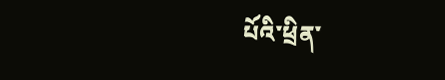པོའི་ཕྲིན་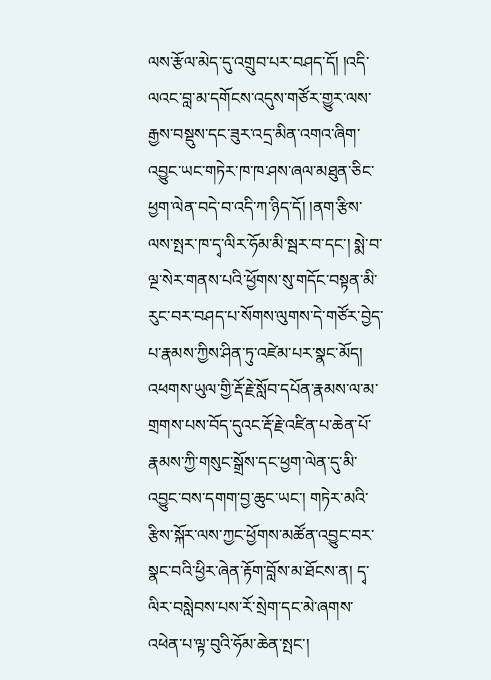ལས་རྩོལ་མེད་དུ་འགྲུབ་པར་བཤད་དོ། །འདི་ལའང་བླ་མ་དགོངས་འདུས་གཙོར་གྱུར་ལས་རྒྱས་བསྡུས་དང་ཟུར་འདྲ་མིན་འགའ་ཞིག་འབྱུང་ཡང་གཏེར་ཁ་ཁ་ཤས་ཞལ་མཐུན་ཅིང་ཕྱག་ལེན་བདེ་བ་འདི་ཀ་ཉིད་དོ། །ནག་རྩིས་ལས་སྤར་ཁ་དྭ་ལིར་ཧོམ་མི་སྦར་བ་དང་། སྨེ་བ་ལྔ་སེར་གནས་པའི་ཕྱོགས་སུ་གདོང་བསྟན་མི་རུང་བར་བཤད་པ་སོགས་ལུགས་དེ་གཙོར་བྱེད་པ་རྣམས་ཀྱིས་ཤིན་ཏུ་འཛེམ་པར་སྣང་མོད། འཕགས་ཡུལ་གྱི་རྡོ་རྗེ་སློབ་དཔོན་རྣམས་ལ་མ་གྲགས་པས་བོད་དུའང་རྡོ་རྗེ་འཛིན་པ་ཆེན་པོ་རྣམས་ཀྱི་གསུང་སྒྲོས་དང་ཕྱག་ལེན་དུ་མི་འབྱུང་བས་དགག་བྱ་ཆུང་ཡང་། གཏེར་མའི་རྩིས་སྐོར་ལས་ཀྱང་ཕྱོགས་མཚོན་འབྱུང་བར་སྣང་བའི་ཕྱིར་ཞེན་རྟོག་བློས་མ་ཐོངས་ན། དྭ་ལིར་བསླེབས་པས་རོ་སྲེག་དང་མེ་ཞགས་འཕེན་པ་ལྟ་བུའི་ཧོམ་ཆེན་སྤང་།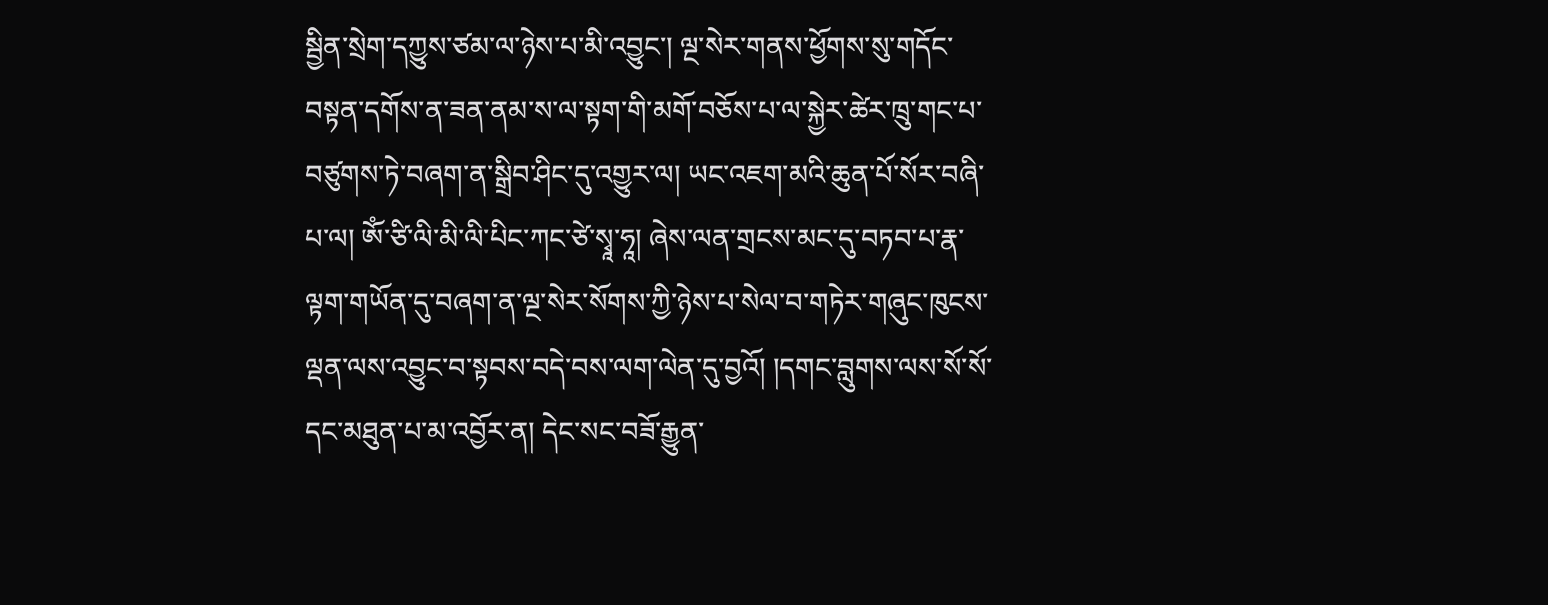སྦྱིན་སྲེག་དཀྱུས་ཙམ་ལ་ཉེས་པ་མི་འབྱུང་། ལྔ་སེར་གནས་ཕྱོགས་སུ་གདོང་བསྟན་དགོས་ན་ཟན་ནམ་ས་ལ་སྟག་གི་མགོ་བཅོས་པ་ལ་སྐྱེར་ཚེར་ཁྲུ་གང་པ་བཙུགས་ཏེ་བཞག་ན་སྒྲིབ་ཤིང་དུ་འགྱུར་ལ། ཡང་འཇག་མའི་ཆུན་པོ་སོར་བཞི་པ་ལ། ཨོཾ་ཙི་ལི་མི་ལི་པིང་ཀང་ཙེ་སྭཱ་ཧཱ། ཞེས་ལན་གྲངས་མང་དུ་བཏབ་པ་རྣ་ལྟག་གཡོན་དུ་བཞག་ན་ལྔ་སེར་སོགས་ཀྱི་ཉེས་པ་སེལ་བ་གཏེར་གཞུང་ཁུངས་ལྡན་ལས་འབྱུང་བ་སྟབས་བདེ་བས་ལག་ལེན་དུ་བྱའོ། །དགང་བླུགས་ལས་སོ་སོ་དང་མཐུན་པ་མ་འབྱོར་ན། དེང་སང་བཟོ་རྒྱུན་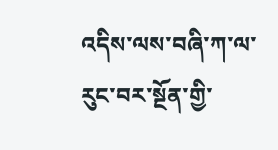འདིས་ལས་བཞི་ཀ་ལ་རུང་བར་སྔོན་གྱི་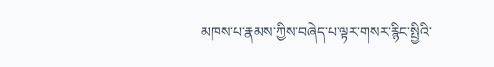མཁས་པ་རྣམས་ཀྱིས་བཞེད་པ་ལྟར་གསར་རྙིང་སྤྱིའི་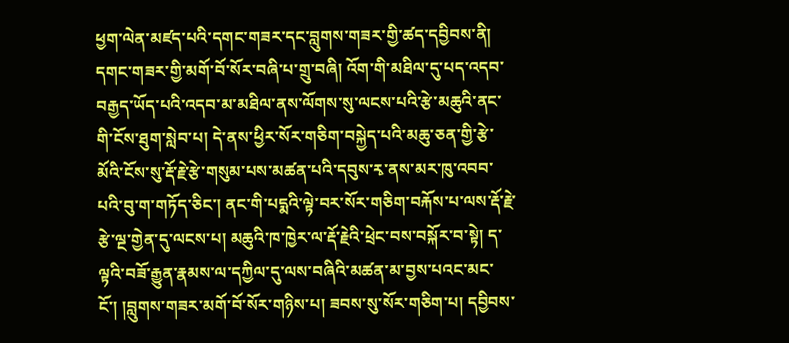ཕྱག་ལེན་མཛད་པའི་དགང་གཟར་དང་བླུགས་གཟར་གྱི་ཚད་དབྱིབས་ནི། དགང་གཟར་གྱི་མགོ་བོ་སོར་བཞི་པ་གྲུ་བཞི། འོག་གི་མཐིལ་དུ་པད་འདབ་བརྒྱད་ཡོད་པའི་འདབ་མ་མཐིལ་ནས་ལོགས་སུ་ལངས་པའི་རྩེ་མཆུའི་ནང་གི་ངོས་ཐུག་སླེབ་པ། དེ་ནས་ཕྱིར་སོར་གཅིག་བསྐྱེད་པའི་མཆུ་ཅན་གྱི་རྩེ་མོའི་ངོས་སུ་རྡོ་རྗེ་རྩེ་གསུམ་པས་མཚན་པའི་དབུས་རྭ་ནས་མར་ཁུ་འབབ་པའི་བུ་ག་གཏོད་ཅིང་། ནང་གི་པདྨའི་ལྟེ་བར་སོར་གཅིག་བརྐོས་པ་ལས་རྡོ་རྗེ་རྩེ་ལྔ་གྱེན་དུ་ལངས་པ། མཆུའི་ཁ་ཁྱེར་ལ་རྡོ་རྗེའི་ཕྲེང་བས་བསྐོར་བ་སྟེ། ད་ལྟའི་བཟོ་རྒྱུན་རྣམས་ལ་དཀྱིལ་དུ་ལས་བཞིའི་མཚན་མ་བྱས་པའང་མང་ངོ་། །བླུགས་གཟར་མགོ་བོ་སོར་གཉིས་པ། ཟབས་སུ་སོར་གཅིག་པ། དབྱིབས་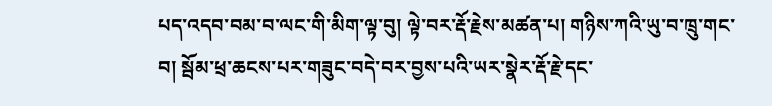པད་འདབ་བམ་བ་ལང་གི་མིག་ལྟ་བུ། ལྟེ་བར་རྡོ་རྗེས་མཚན་པ། གཉིས་ཀའི་ཡུ་བ་ཁྲུ་གང་བ། སྦོམ་ཕྲ་ཆངས་པར་གཟུང་བདེ་བར་བྱས་པའི་ཡར་སྣེར་རྡོ་རྗེ་དང་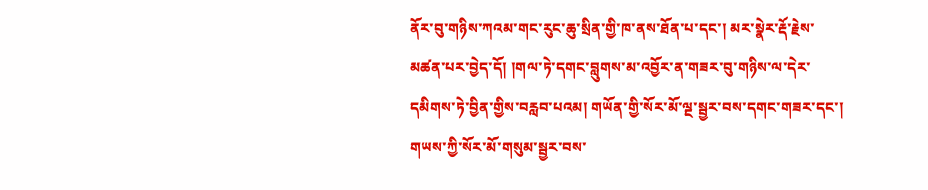ནོར་བུ་གཉིས་ཀའམ་གང་རུང་ཆུ་སྲིན་གྱི་ཁ་ནས་ཐོན་པ་དང་། མར་སྣེར་རྡོ་རྗེས་མཚན་པར་བྱེད་དོ། །གལ་ཏེ་དགང་བླུགས་མ་འབྱོར་ན་གཟར་བུ་གཉིས་ལ་དེར་དམིགས་ཏེ་བྱིན་གྱིས་བརླབ་པའམ། གཡོན་གྱི་སོར་མོ་ལྔ་སྦྱར་བས་དགང་གཟར་དང་། གཡས་ཀྱི་སོར་མོ་གསུམ་སྦྱར་བས་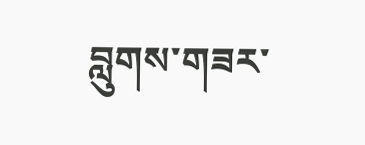བླུགས་གཟར་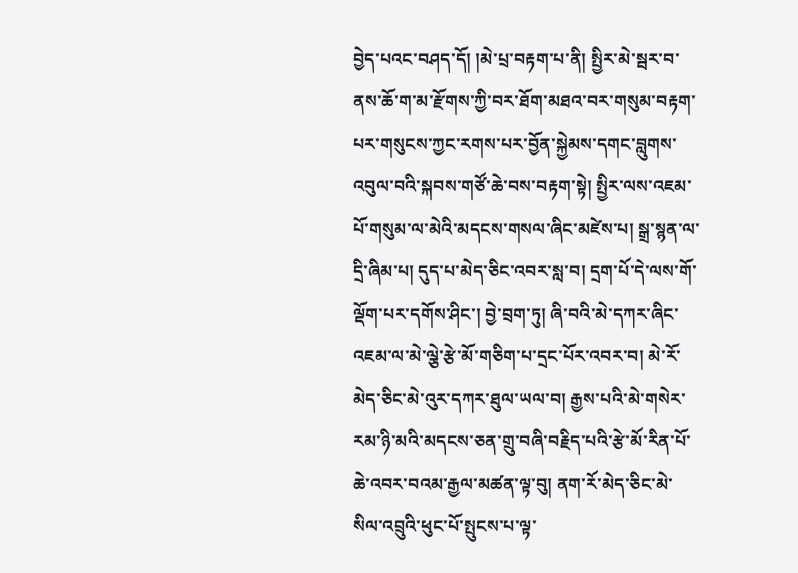བྱེད་པའང་བཤད་དོ། །མེ་པྲ་བརྟག་པ་ནི། སྤྱིར་མེ་སྦར་བ་ནས་ཆོ་ག་མ་རྫོགས་ཀྱི་བར་ཐོག་མཐའ་བར་གསུམ་བརྟག་པར་གསུངས་ཀྱང་རགས་པར་བྱོན་སྐྱེམས་དགང་བླུགས་འབུལ་བའི་སྐབས་གཙོ་ཆེ་བས་བརྟག་སྟེ། སྤྱིར་ལས་འཇམ་པོ་གསུམ་ལ་མེའི་མདངས་གསལ་ཞིང་མཛེས་པ། སྒྲ་སྙན་ལ་དྲི་ཞིམ་པ། དུད་པ་མེད་ཅིང་འབར་སླ་བ། དྲག་པོ་དེ་ལས་གོ་ལྡོག་པར་དགོས་ཤིང་། བྱེ་བྲག་ཏུ། ཞི་བའི་མེ་དཀར་ཞིང་འཇམ་ལ་མེ་ལྕེ་རྩེ་མོ་གཅིག་པ་དྲང་པོར་འབར་བ། མེ་རོ་མེད་ཅིང་མེ་འུར་དཀར་ཐུལ་ཡལ་བ། རྒྱས་པའི་མེ་གསེར་རམ་ཉི་མའི་མདངས་ཅན་གྲུ་བཞི་བརྗིད་པའི་རྩེ་མོ་རིན་པོ་ཆེ་འབར་བའམ་རྒྱལ་མཚན་ལྟ་བུ། ནག་རོ་མེད་ཅིང་མེ་སིལ་འབྲུའི་ཕུང་པོ་སྤུངས་པ་ལྟ་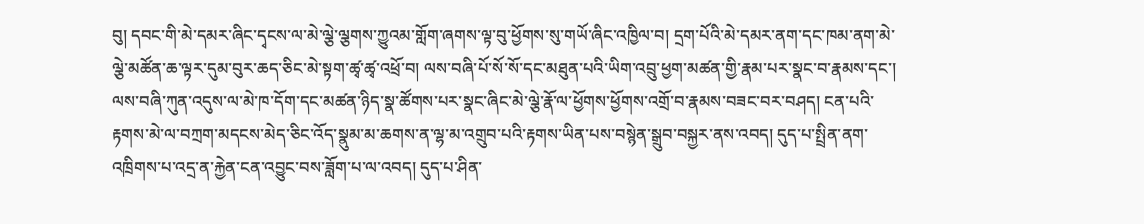བུ། དབང་གི་མེ་དམར་ཞིང་དྭངས་ལ་མེ་ལྕེ་ལྕགས་ཀྱུའམ་གློག་ཞགས་ལྟ་བུ་ཕྱོགས་སུ་གཡོ་ཞིང་འཁྱིལ་བ། དྲག་པོའི་མེ་དམར་ནག་དང་ཁམ་ནག་མེ་ལྕེ་མཚོན་ཆ་ལྟར་དུམ་བུར་ཆད་ཅིང་མེ་སྟག་ཚྭ་ཚྭ་འཕྲོ་བ། ལས་བཞི་པོ་སོ་སོ་དང་མཐུན་པའི་ཡིག་འབྲུ་ཕྱག་མཚན་གྱི་རྣམ་པར་སྣང་བ་རྣམས་དང་། ལས་བཞི་ཀུན་འདུས་ལ་མེ་ཁ་དོག་དང་མཚན་ཉིད་སྣ་ཚོགས་པར་སྣང་ཞིང་མེ་ལྕེ་རྣོ་ལ་ཕྱོགས་ཕྱོགས་འགྲོ་བ་རྣམས་བཟང་བར་བཤད། ངན་པའི་རྟགས་མེ་ལ་བཀྲག་མདངས་མེད་ཅིང་འོད་སྣུམ་མ་ཆགས་ན་ལྷ་མ་འགྲུབ་པའི་རྟགས་ཡིན་པས་བསྙེན་སྒྲུབ་བསྐྱར་ནས་འབད། དུད་པ་སྤྲིན་ནག་འཁྲིགས་པ་འདྲ་ན་རྐྱེན་ངན་འབྱུང་བས་ཟློག་པ་ལ་འབད། དུད་པ་ཤིན་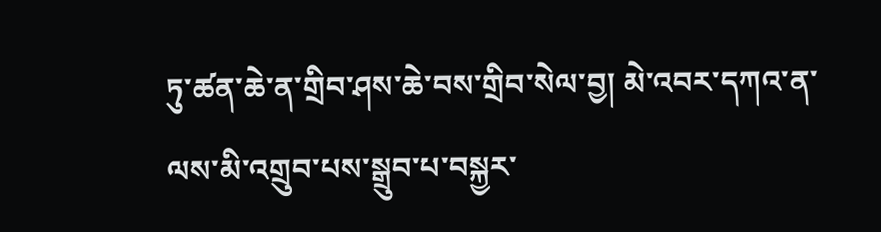ཏུ་ཚན་ཆེ་ན་གྲིབ་ཤས་ཆེ་བས་གྲིབ་སེལ་བྱ། མེ་འབར་དཀའ་ན་ལས་མི་འགྲུབ་པས་སྒྲུབ་པ་བསྐྱར་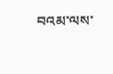བའམ་ལས་